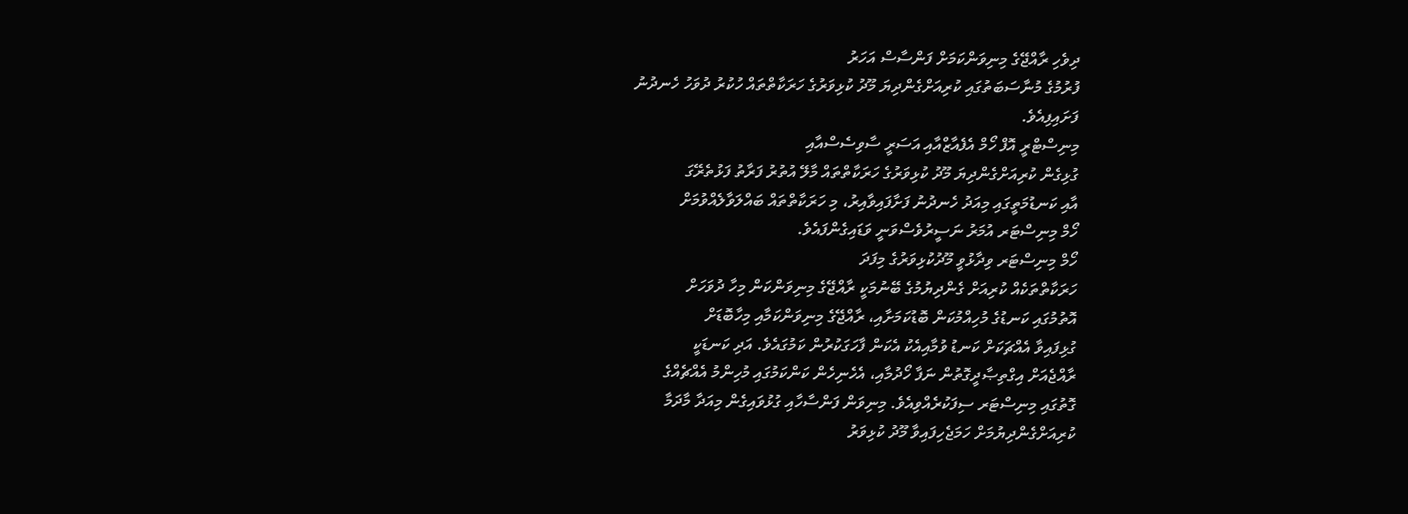ދިވެހި ރާއްޖޭގެ މިނިވަންކަމަށް ފަންސާސް އަހަރު
ފުރުމުގެ މުނާސަބަތުގައި ކުރިއަށްގެންދިޔަ މޫދު ކުޅިވަރުގެ ހަރަކާތްތައް ހުކުރު ދުވަހު ހެނދުނު
ފަށައިފިއެވެ.
މިނިސްޓްރީ އޮފް ހޯމް އެފެއާޒްއާއި އަސަރީ ސާވިސެސްއާއި
ގުޅިގެން ކުރިއަށްގެންދިޔަ މޫދު ކުޅިވަރުގެ ހަރަކާތްތައް މާލޭ އުތުރު ފަރާތު ފަޅުތެރޭގަ
އާއި ކަނޑުމަތީގައި މިއަދު ހެނދުނު ފަށާފައިވާއިރު، މި ހަރަކާތްތައް ބައްލަވާލެއްވުމަށް
ހޯމް މިނިސްޓަރ އުމަރު ނަސީރުވެސްވަނީ ވަޑައިގެންފައެވެ.
ހޯމް މިނިސްޓަރ ވިދާޅުވީ މޫދުކުޅިވަރުގެ މިފަދަ
ހަރަކާތްތަކެއް ކުރިއަށް ގެންދިޔުމުގެ ބޭނުމަކީ ރާއްޖޭގެ މިނިވަންކަން މިހާ ދުވަހަށް
އޮތުމުގައި ކަނޑުގެ މުހިއްމުކަން ބޮޑުކަމަށާއި، ރާއްޖޭގެ މިނިވަންކަމާއި މިހާބޮޑަށް
ގުޅިފައިވާ އެއްޗަކަށް ކަނޑު ވުމާއިއެކު އެކަން ފާހަގަކުރުން ކަމުގައެވެ. އަދި ކަނޑަކީ
ރާއްޖެއަށް އިގްތިޞާދީގޮތުން ނަފާ ހޯދުމާއި، އެހެނިހެން ކަންކަމުގައި މުހިންމު އެއްޗެއްގެ
ގޮތުގައި މިނިސްޓަރ ސިފަކުރެއްވިއެވެ. މިނިވަން ފަންސާހާއި ގުޅުވައިގެން މިއަދާ މާދަމާ
ކުރިއަށްގެންދިޔުމަށް ހަމަޖެހިފައިވާ މޫދު ކުޅިވަރު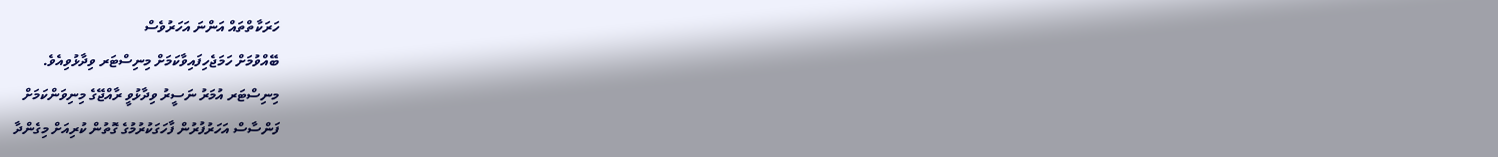ހަރަކާތްތައް އަންނަ އަހަރުވެސް
ބޭއްވުމަށް ހަމަޖެހިފައިވާކަމަށް މިނިސްޓަރ ވިދާޅުވިއެވެ.
މިނިސްޓަރ އުމަރު ނަސީރު ވިދާޅުވީ ރާއްޖޭގެ މިނިވަންކަމަށް
ފަންސާސް އަހަރުފުރުން ފާހަގަކުރުމުގެ ގޮތުން ކުރިއަށް މިގެންދާ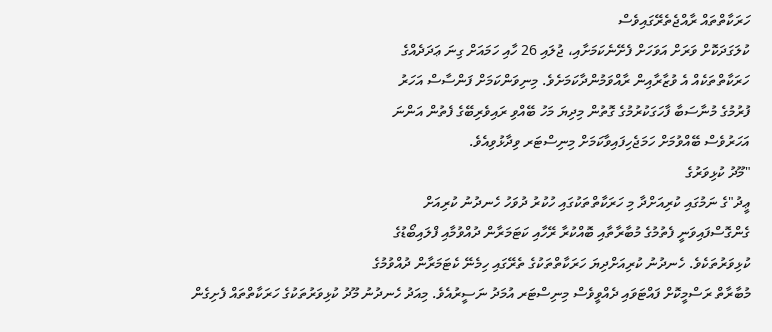ހަރަކާތްތައް ރާއްޖެތެރޭގައިވެސް
ކުލަގަދަކޮށް ވަރަށް އަވަހަށް ފެށޭނެކަމަށާއި، ޖުލައި 26 ހާއި ހަމައަށް ގިނަ ޢަދަދެއްގެ
ހަރަކާތްތަކެއް އެ ވުޒާރާއިން ރާއްވަމުންދާކަމަށެވެ. މިނިވަންކަމަށް ފަންސާސް އަހަރު
ފުރުމުގެ މުނާސަބާ ފާހަގަކުރުމުގެ ގޮތުން މިދިޔަ މަހު ބޭއްވި ރައިވެރިބޭގެ ފެތުން އަންނަ
އަހަރުވެސް ބޭއްވުމަށް ހަމަޖެހިފައިވާކަމަށް މިނިސްޓަރ ވިދާޅުވިއެވެ.
"މޫދު ކުޅިވަރުގެ
ޢީދު"ގެ ނަމުގައި ކުރިއަށްދާ މި ހަރަކާތްތަކުގައި ހުކުރު ދުވަހު ހެނދުނު ކުރިއަށް
ގެންގޮސްފައިވަނީ ފެތުމުގެ މުބާރާތާއި ބޮއްކުރާ ރޭހާއި ކަޓަމަރާން ދުއްވުމާއި ފްލައިބޯޑުގެ
ކުޅިވަރުތަކެވެ. ހެނދުނު ކުރިއަށްދިޔަ ހަރަކާތްތަކުގެ ތެރޭގައި ހިމެނޭ ކެޓަމަރާން ދުއްވުމުގެ
މުބާރާތް ރަސްމީކޮށް ފައްޓަވައި ދެއްވީވެސް މިނިސްޓަރ އުމަދު ނަސީރުއެވެ. މިއަދު ހެނދުނު މޫދު ކުޅިވަރުތަކުގެ ހަރަކާތްތައް ފެށިގެން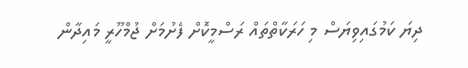ދިޔަ ކަމުގައިވިޔަސް މި ހަރަކާތްތައް ރަސްމީކޮށް ފެށުމަށް ޖުމްހޫރީ މައިދާން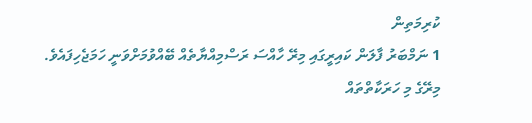ކުރިމަތިން
1 ނަމްބަރު ފާލަން ކައިރީގައި މިރޭ ހާއްސަ ރަސްމިއްޔާތެއް ބޭއްވުމަށްވަނީ ހަމަޖެހިފައެވެ.
މިރޭގެ މި ހަރަކާތްތައް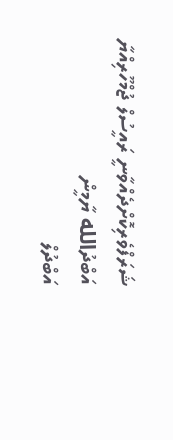ޝަރަފްވެރިކޮށްދެއްވާނީ ރައީސުލް ޖުމްހޫރިއްޔާ އަބްދުالله ޔާމީން
އަބްދުލް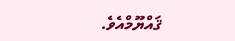ޤައްޔޫމްއެވެ.